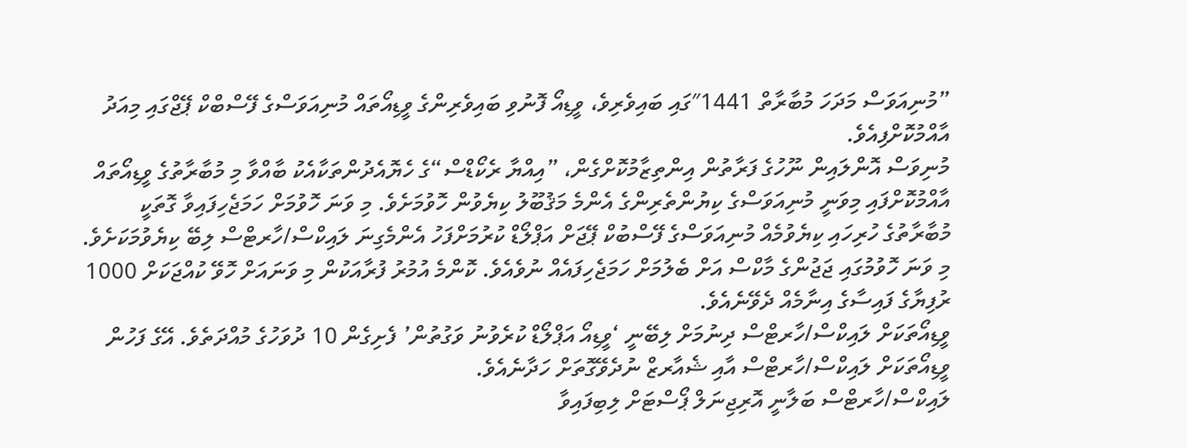”މުނިއަވަސް މަދަހަ މުބާރާތް 1441″ގައި ބައިވެރިވެ، ވީޑިއޯ ފޮނުވި ބައިވެރިންގެ ވީޑިއޯތައް މުނިއަވަސްގެ ފޭސްބްކް ޕޭޖްގައި މިއަދު އާއްމުކޮށްފިއެވެ.
މުނިވަސް އޮންލައިން ނޫހުގެ ފަރާތުން އިންތިޒާމުކޮށްގެން، ”އިއްޔާ ރެކޯޑްސް“ގެ ހެޔޮއެދުންތަކާއެކު ބާއްވާ މި މުބާރާތުގެ ވީޑިއޯތައް އާއްމުކޮށްފައި މިވަނީ މުނިއަވަސްގެ ކިޔުންތެރިންގެ އެންމެ މަޤުބޫލު ކިޔެވުން ހޮވުމަށެވެ. މި ވަނަ ހޮވުމަށް ހަމަޖެހިފައިވާ ގޮތަކީ މުބާރާތުގެ ހުރިހައި ކިޔެވުމެއް މުނިއަވަސްގެ ފޭސްބުކް ޕޭޖަށް އަޕްލޯޑް ކުރުމަށްފަހު އެންމެގިނަ ލައިކްސް/ހާރޓްސް ލިބޭ ކިޔެވުމަކަށެވެ. މި ވަނަ ހޮވުމުގައި ޖަޖުންގެ މާކްސް އަށް ބެލުމަށް ހަމަޖެހިފައެއް ނުވެއެވެ. ކޮންމެ އުމުރު ފުރާއަކުން މި ވަނައަށް ހޮވޭ ކުއްޖަކަށް 1000 ރުފިޔާގެ ފައިސާގެ އިނާމެއް ދެވޭނެއެވެ.
ވީޑިއޯތަކަށް ލައިކްސް/ހާރޓްސް ދިނުމަށް ލިބޭނީ ‘ވީޑިއޯ އަޕްލޯޑް ކުރެވުނު ވަގުތުން’ ފެށިގެން 10 ދުވަހުގެ މުއްދަތެވެ. އޭގެ ފަހުން ވީޑިއޯތަކަށް ލައިކްސް/ހާރޓްސް އާއި ޝެއާރޒް ނުދެވޭގޮތަށް ހަދާނެއެވެ.
ލައިކްސް/ހާރޓްސް ބަލާނީ އޮރިޖިނަލް ޕޯސްޓަށް ލިބިފައިވާ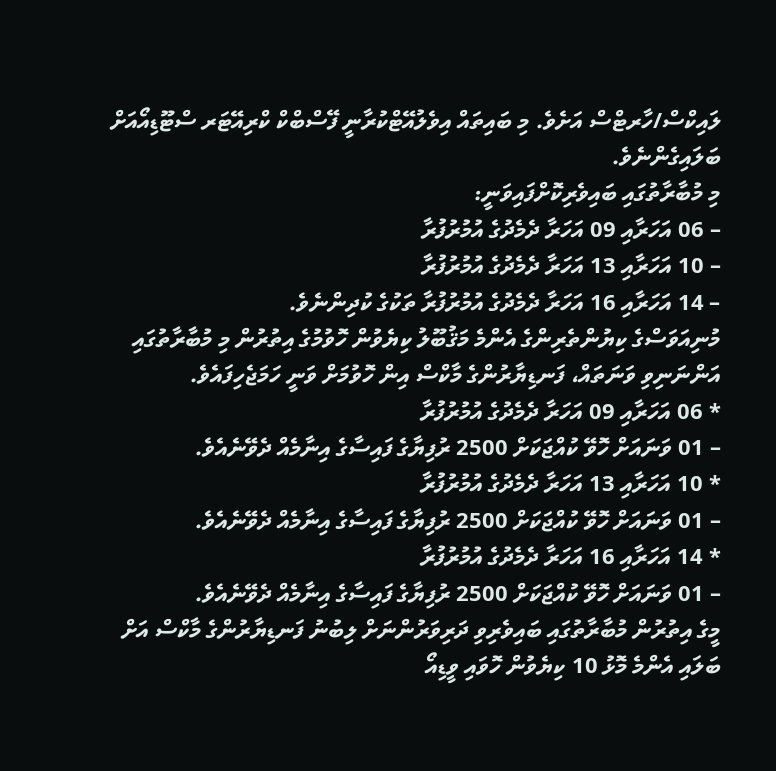ލައިކްސް/ހާރޓްސް އަށެވެ. މި ބައިތައް އިވެލުއޭޓްކުރާނީ ފޭސްބްކް ކްރިއޭޓަރ ސްޓޫޑިއޯއަށް ބަލައިގެންނެވެ.
މި މުބާރާތުގައި ބައިވެރިކޮށްފައިވަނީ:
– 06 އަހަރާއި 09 އަހަރާ ދެމެދުގެ އުމުރުފުރާ
– 10 އަހަރާއި 13 އަހަރާ ދެމެދުގެ އުމުރުފުރާ
– 14 އަހަރާއި 16 އަހަރާ ދެމެދުގެ އުމުރުފުރާ ތަކުގެ ކުދިންނެވެ.
މުނިއަވަސްގެ ކިޔުންތެރިންގެ އެންމެ މަޤުބޫލު ކިޔެވުން ހޮވުމުގެ އިތުރުން މި މުބާރާތުގައި އަންނަނިވި ވަނަތައް، ފަނޑިޔާރުންގެ މާކްސް އިން ހޮވުމަށް ވަނީ ހަމަޖެހިފައެވެ.
* 06 އަހަރާއި 09 އަހަރާ ދެމެދުގެ އުމުރުފުރާ
– 01 ވަނައަށް ހޮވޭ ކުއްޖަކަށް 2500 ރުފިޔާގެ ފައިސާގެ އިނާމެއް ދެވޭނެއެވެ.
* 10 އަހަރާއި 13 އަހަރާ ދެމެދުގެ އުމުރުފުރާ
– 01 ވަނައަށް ހޮވޭ ކުއްޖަކަށް 2500 ރުފިޔާގެ ފައިސާގެ އިނާމެއް ދެވޭނެއެވެ.
* 14 އަހަރާއި 16 އަހަރާ ދެމެދުގެ އުމުރުފުރާ
– 01 ވަނައަށް ހޮވޭ ކުއްޖަކަށް 2500 ރުފިޔާގެ ފައިސާގެ އިނާމެއް ދެވޭނެއެވެ.
މީގެ އިތުރުން މުބާރާތުގައި ބައިވެރިވި ދަރިވަރުންނަށް ލިބުނު ފަނޑިޔާރުންގެ މާކްސް އަށް ބަލައި އެންމެ މޮޅު 10 ކިޔެވުން ހޮވައި ވީޑިއޯ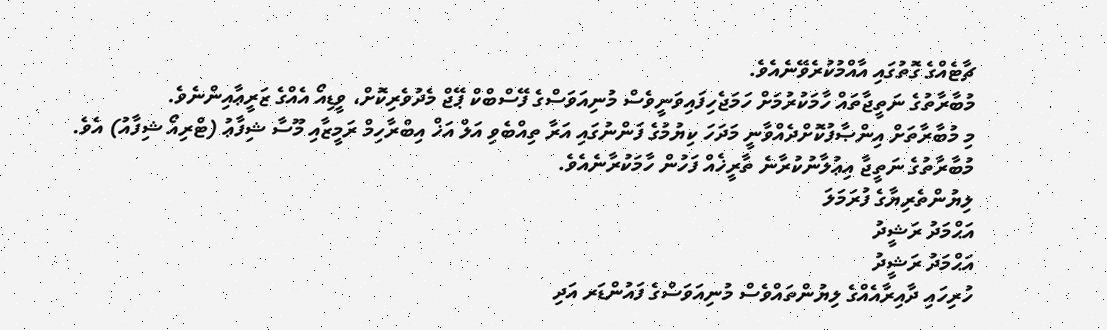ޗާޓެއްގެ ގޮތުގައި އާއްމުކުރެވޭނެއެވެ.
މުބާރާތުގެ ނަތީޖާތައް ހާމަކުރުމަށް ހަމަޖެހިފައިވަނީވެސް މުނިއަވަސްގެ ފޭސްބްކް ޕޭޖް މެދުވެރިކޮށް، ވީޑިއޯ އެއްގެ ޒަރީޢާއިންނެވެ.
މި މުބާރާތަށް އިންޞާފުކޮށްދެއްވާނީ މަދަހަ ކިޔުމުގެ ފަންނުގައި އަރާ ތިއްބެވި އަލް އަޚް އިބްރާހިމް ރަމީޒާއި މޫސާ ޝިފާޢު (ޓްރިއޯ ޝިފާއު) އެވެ.
މުބާރާތުގެ ނަތީޖާ އިޢުލާނުކުރާނެ ތާރީޚެއް ފަހުން ހާމަކުރާނެއެވެ.
ލިޔުންތެރިޔާގެ ފުރަމަލަ
އަޙްމަދު ރަޝީދު
އަޙްމަދު ރަޝީދު
ހުރިހައި ދާއިރާއެއްގެ ލިޔުންތައްވެސް މުނިއަވަސްގެ ފައުންޑަރ އަދި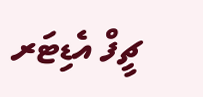ޗީފް އެޑިޓަރ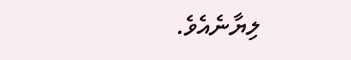ލިޔާނެއެވެ.